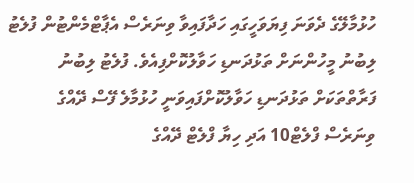ހުޅުމާލޭގެ ދެވަނަ ފިޔަވަހީގައި ހަދާފައިވާ ވިނަރެސް އެޕާޓްމެންޓުން ފުލެޓު ލިބުނު މީހުންނަށް ތަޅުދަނޑި ހަވާލުކޮށްފިއެވެ. ފުލެޓު ލިބުނު ފަރާތްތަކަށް ތަޅުދަނޑި ހަވާލުކޮށްފައިވަނީ ހުޅުމާލެ ފޭސް ދޭއްގެ ވިނަރެސް ފްލެޓް10 އަދި ހިޔާ ފްލެޓް ދޭއްގެ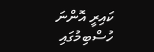ކައިރީ އޮންނަ ހުސްބިމުގައި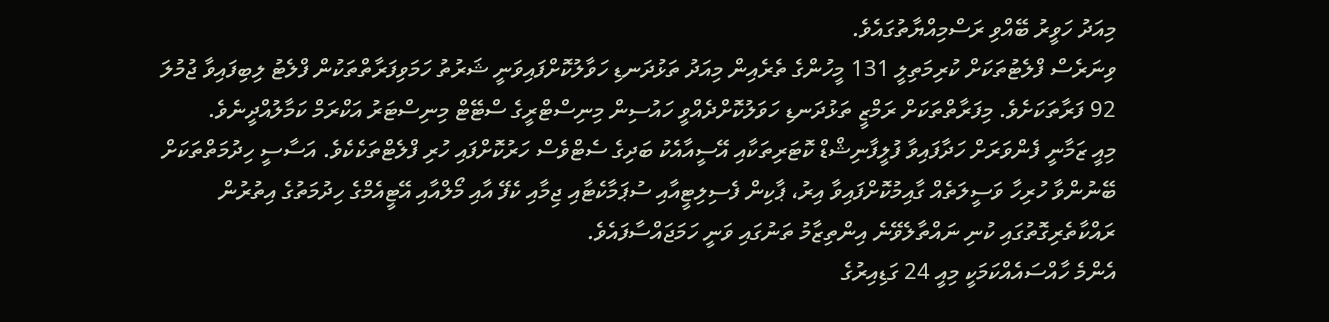މިއަދު ހަވީރު ބޭއްވި ރަސްމިއްޔާތުގައެވެ.
ވިނަރެސް ފްލެޓުތަކަށް ކުރިމަތިލީ 131 މީހުންގެ ތެރެއިން މިއަދު ތަޅުދަނޑި ހަވާލުކޮށްފައިވަނީ ޝަރުތު ހަމަވިފަރާތްތަކުން ފްލެޓު ލިބިފައިވާ ޖުމުލަ 92 ފަރާތަކަށެވެ. މިފަރާތްތަކަށް ރަމްޒީ ތަޅުދަނޑި ހަވަލުކޮށްދެއްވީ ހައުސިން މިނިސްޓްރީގެ ސްޓޭޓް މިނިސްޓަރު އަކްރަމް ކަމާލުއްދީނެވެ.
މިއީ ޒަމާނީ ފެންވަރަށް ހަދާފައިވާ ފުލީފާނިޝްޑް ކޮޓަރިތަކާއި އޭސީއާއެކު ބަދިގެ ސެޓްވެސް ހަރުކޮށްފައި ހުރި ފްލެޓްތަކެކެވެ. އަސާސީ ހިދުމަތްތަކަށް ބޭނުންވާ ހުރިހާ ވަސީލަތެއް ގާއިމުކޮށްފައިވާ އިރު، ޕާކިން ފެސިލިޓީއާއި ސުޕަމާކެޓާއި ޖިމާއި ކެފޭ އާއި މޯލްއާއި އޭޓީއެމްގެ ހިދުމަތުގެ އިތުރުން ރައްކާތެރިގޮތުގައި ކުނި ނައްތާލެވޭނެ އިންތިޒާމު ތަނުގައި ވަނީ ހަމަޖައްސާފައެވެ.
އެންމެ ހާއްސައެއްކަމަކީ މިއީ 24 ގަޑިއިރުގެ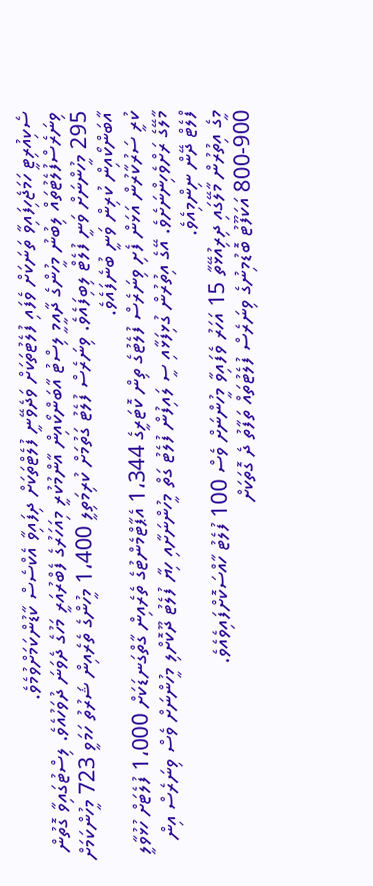ސެކިއުރިޓީ ހަމަޖެހިފައިވާ ތަނަކަށް ވެފައި ފުލެޓުތަކަށް ވަދެވޭނީ ފުލެޓްތަކަށް ދިފައިވާ އެކްސެސް ކާޑުންކަމަށްވުމެވެ.
ވިނަރެސްފުލެޓުތައް ލިބުނު މީހުންގެ ދާއީމީ ލިސްޓު އާބަންކޯއިން އާންމުކުރީ މިއަހަރުގެ ފެބްރުއަރީ މަހުގެ ދެވަނަ ދުވަހުއެވެ. ލިސްޓުގައިވާ ގޮތުން 295 މީހުންނަށް ވަނީ ފުލެޓް ލިބިފައެވެ. ވިނަރެސް ފުލެޓު ގަތުމަށް ކުރިމަތިލީ 1،400 މީހުންގެ ތެރެއިން ޝަރުތު ހަމަވީ 723 މީހުންކަމަށް އާބަންކޯއިން ކުރިން ވަނީ ބުނެފައެވެ.
ކުރީ ސަރުކާރުން އަޅަން ފެށި ވިނަރެސް ފުލެޓުގެ ތިން ކޮޓަރީގެ 1،344 އެޕާޓްމެންޓުގެ ތެރެއިން ގާތްގަނޑަކަށް 1،000 ފުލެޓަށް ހުޅުވާލީ މާލޭގެ ރަށްވެހިންނަށެވެ. އޭގެ އިތުރުން ގުޅިފަޅާއި ސީ ލައިފުން ފުލެޓު ގަތް މީހުންނަށާއި ހިޔާ ފުލެޓު ދޫކޮށްލި މީހުންނަށް ވެސް ވިނަރެސް އިން ފްލެޓް ދޭން ނިންމިއެވެ.
މީގެ އިތުރުން މާލޭގައި ދިރިއުޅޭތާ 15 އަހަރު ވެފައިވާ މީހުންނަށް ވެސް 100 ފުލެޓު ހާއްސަކޮށްފައިވެއެވެ.
800-900 އަކަފޫޓު ބޮޑުމިނުގެ ވިނަރެސް ފުލެޓުތައް ތަފާތު ދެ ގޮތަކަށް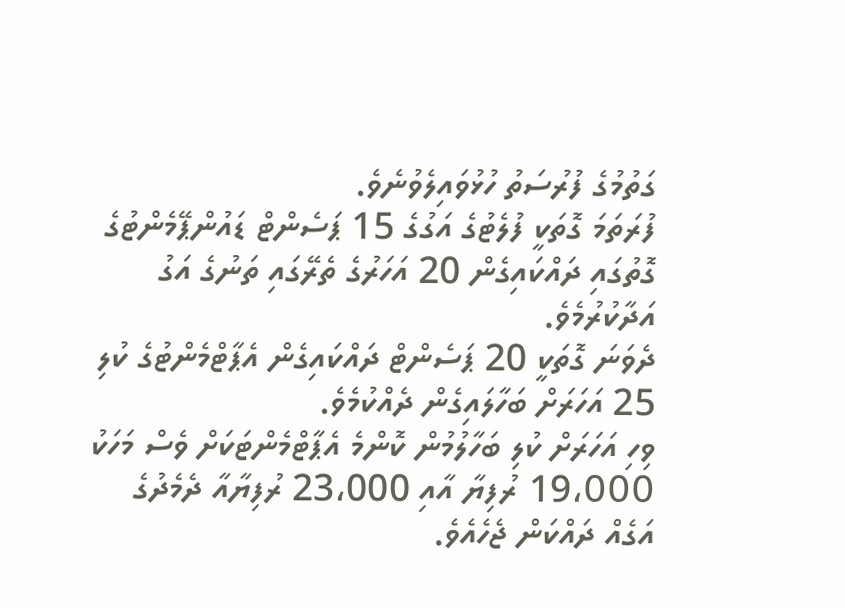ގަތުމުގެ ފުރުސަތު ހުޅުވައިލެވުނެވެ.
ފުރަތަމަ ގޮތަކީ ފުލެޓުގެ އަގުގެ 15 ޕަސެންޓް ޑައުންޕޭމެންޓުގެ ގޮތުގައި ދައްކައިގެން 20 އަހަރުގެ ތެރޭގައި ތަނުގެ އަގު އަދާކުރުމެވެ.
ދެވަނަ ގޮތަކީ 20 ޕަސެންޓް ދައްކައިގެން އެޕާޓްމެންޓުގެ ކުލި 25 އަހަރަށް ބަހާލައިގެން ދެއްކުމެވެ.
ވިހި އަހަރަށް ކުލި ބަހާލުމުން ކޮންމެ އެޕާޓްމެންޓަކަށް ވެސް މަހަކު 19،000 ރުފިޔާ އާއި 23،000 ރުފިޔާއާ ދެމެދުގެ އަގެއް ދައްކަން ޖެހެއެވެ.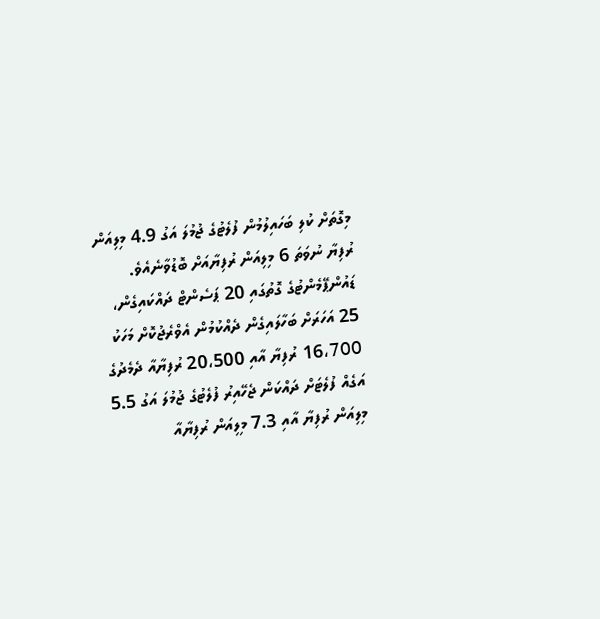މިގޮތަށް ކުލި ބަހައިލުމުން ފުލެޓުގެ ޖުމުލަ އަގު 4.9 މިލިއަން ރުފިޔާ ނުވަތަ 6 މިލިއަން ރުފިޔާއަށް ބޮޑުވާނެއެވެ.
ޑައުންޕޭމެންޓުގެ ގޮތުގައި 20 ޕަސެންޓް ދައްކައިގެން، 25 އަހަރަށް ބަހާލައިގެން ދެއްކުމުން އެވްރެޖުކޮށް މަހަކު 16،700 ރުފިޔާ އާއި 20،500 ރުފިޔާއާ ދެމެދުގެ އަގެއް ފުލެޓަށް ދައްކަން ޖެހޭއިރު ފުލެޓުގެ ޖުމުލަ އަގު 5.5 މިލިއަން ރުފިޔާ އާއި 7.3 މިލިއަން ރުފިޔާއާ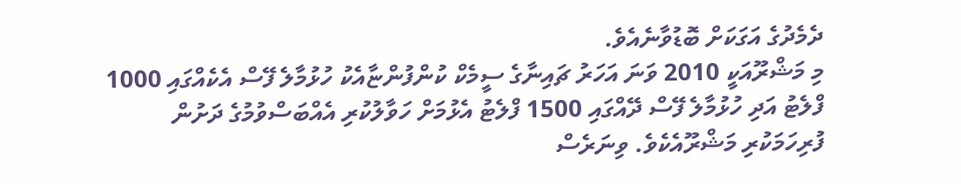ދެމެދުގެ އަގަކަށް ބޮޑުވާނެއެވެ.
މި މަޝްރޫއަކީ 2010 ވަނަ އަހަރު ޗައިނާގެ ސީމެކް ކުންފުންޏާއެކު ހުޅުމާލެ ފޭސް އެކެއްގައި 1000 ފްލެޓު އަދި ހުޅުމާލެ ފޭސް ދޭއްގައި 1500 ފްލެޓު އެޅުމަށް ހަވާލުކުރި އެއްބަސްވުމުގެ ދަށުން ފުރިހަމަކުރި މަޝްރޫއެކެވެ. ވިނަރެސް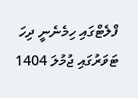ފްލެޓްގައި ހިމެނެނީ ދިހަ ޓަވަރުގައި ޖުމުލަ 1404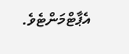އެޕާޓްމަންޓެވެ.